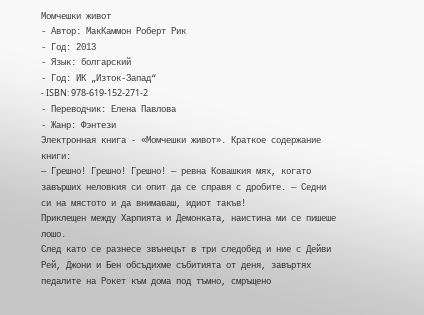Момчешки живот
- Автор: МакКаммон Роберт Рик
- Год: 2013
- Язык: болгарский
- Год: ИК „Изток-Запад“
- ISBN: 978-619-152-271-2
- Переводчик: Елена Павлова
- Жанр: Фэнтези
Электронная книга - «Момчешки живот». Краткое содержание книги:
— Грешно! Грешно! Грешно! — ревна Ковашкия мях, когато завърших неловкия си опит да се справя с дробите. — Седни си на мястото и да внимаваш, идиот такъв!
Приклещен между Харпията и Демонката, наистина ми се пишеше лошо.
След като се разнесе звънецът в три следобед и ние с Дейви Рей, Джони и Бен обсъдихме събитията от деня, завъртях педалите на Рокет към дома под тъмно, смръщено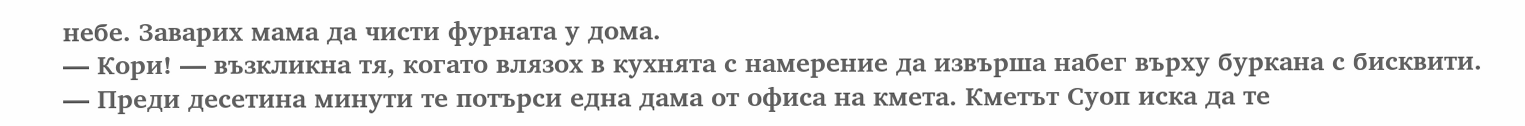небе. Заварих мама да чисти фурната у дома.
— Кори! — възкликна тя, когато влязох в кухнята с намерение да извърша набег върху буркана с бисквити. — Преди десетина минути те потърси една дама от офиса на кмета. Кметът Суоп иска да те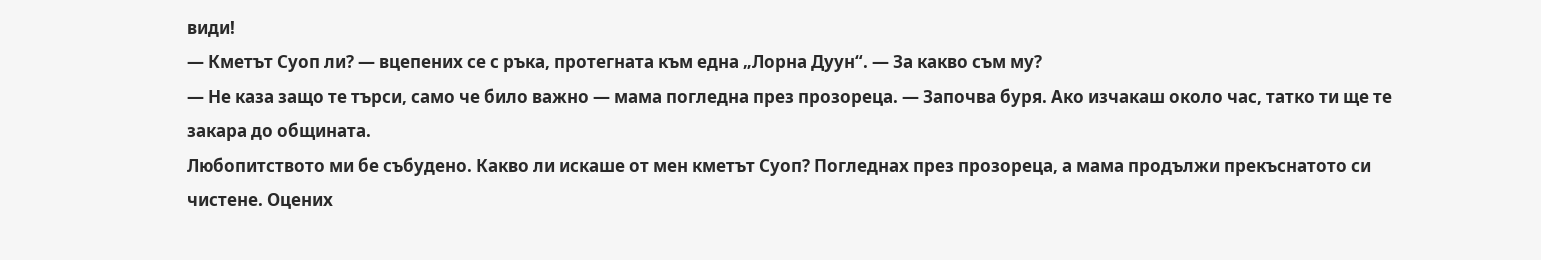види!
— Кметът Суоп ли? — вцепених се с ръка, протегната към една „Лорна Дуун“. — За какво съм му?
— Не каза защо те търси, само че било важно — мама погледна през прозореца. — Започва буря. Ако изчакаш около час, татко ти ще те закара до общината.
Любопитството ми бе събудено. Какво ли искаше от мен кметът Суоп? Погледнах през прозореца, а мама продължи прекъснатото си чистене. Оцених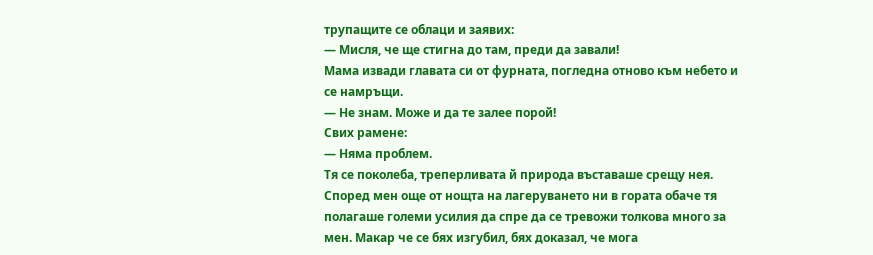трупащите се облаци и заявих:
— Мисля, че ще стигна до там, преди да завали!
Мама извади главата си от фурната, погледна отново към небето и се намръщи.
— Не знам. Може и да те залее порой!
Свих рамене:
— Няма проблем.
Тя се поколеба, треперливата й природа въставаше срещу нея. Според мен още от нощта на лагеруването ни в гората обаче тя полагаше големи усилия да спре да се тревожи толкова много за мен. Макар че се бях изгубил, бях доказал, че мога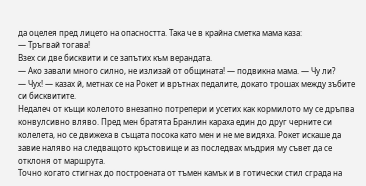да оцелея пред лицето на опасността. Така че в крайна сметка мама каза:
— Тръгвай тогава!
Взех си две бисквити и се запътих към верандата.
— Ако завали много силно, не излизай от общината! — подвикна мама. — Чу ли?
— Чух! — казах й, метнах се на Рокет и врътнах педалите, докато трошах между зъбите си бисквитите.
Недалеч от къщи колелото внезапно потрепери и усетих как кормилото му се дръпва конвулсивно вляво. Пред мен братята Бранлин караха един до друг черните си колелета, но се движеха в същата посока като мен и не ме видяха. Рокет искаше да завие наляво на следващото кръстовище и аз последвах мъдрия му съвет да се отклоня от маршрута.
Точно когато стигнах до построената от тъмен камък и в готически стил сграда на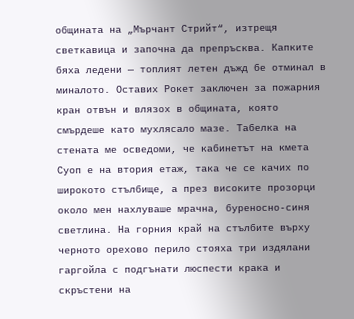общината на „Мърчант Стрийт“, изтрещя светкавица и започна да препръсква. Капките бяха ледени — топлият летен дъжд бе отминал в миналото. Оставих Рокет заключен за пожарния кран отвън и влязох в общината, която смърдеше като мухлясало мазе. Табелка на стената ме осведоми, че кабинетът на кмета Суоп е на втория етаж, така че се качих по широкото стълбище, а през високите прозорци около мен нахлуваше мрачна, буреносно-синя светлина. На горния край на стълбите върху черното орехово перило стояха три издялани гаргойла с подгънати люспести крака и скръстени на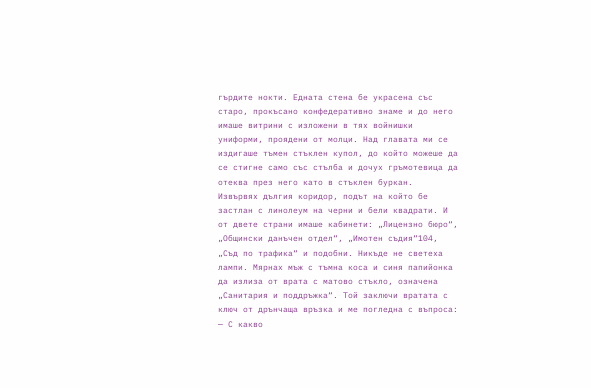гърдите нокти. Едната стена бе украсена със старо, прокъсано конфедеративно знаме и до него имаше витрини с изложени в тях войнишки униформи, проядени от молци. Над главата ми се издигаше тъмен стъклен купол, до който можеше да се стигне само със стълба и дочух гръмотевица да отеква през него като в стъклен буркан.
Извървях дългия коридор, подът на който бе застлан с линолеум на черни и бели квадрати. И от двете страни имаше кабинети: „Лицензно бюро“, „Общински данъчен отдел“, „Имотен съдия“104, „Съд по трафика“ и подобни. Никъде не светеха лампи. Мярнах мъж с тъмна коса и синя папийонка да излиза от врата с матово стъкло, означена „Санитария и поддръжка“. Той заключи вратата с ключ от дрънчаща връзка и ме погледна с въпроса:
— С какво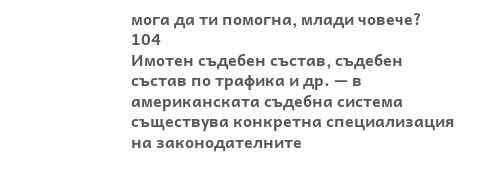мога да ти помогна, млади човече?
104
Имотен съдебен състав, съдебен състав по трафика и др. — в американската съдебна система съществува конкретна специализация на законодателните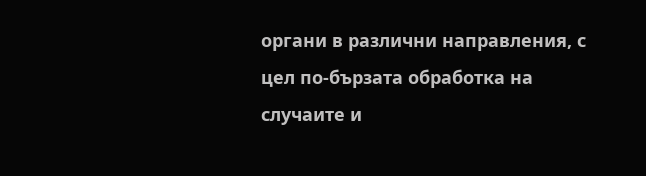органи в различни направления, с цел по-бързата обработка на случаите и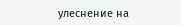улеснение на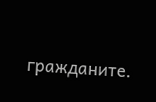гражданите.